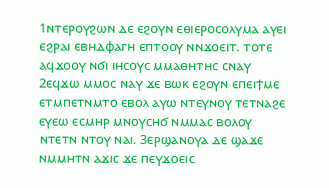1ⲛⲧⲉⲣⲟⲩϩⲱⲛ ⲇⲉ ⲉϩⲟⲩⲛ ⲉⲑⲓⲉⲣⲟⲥⲟⲗⲩⲙⲁ ⲁⲩⲉⲓ ⲉϩⲣⲁⲓ ⲉⲃⲏⲇⲫⲁⲅⲏ ⲉⲡⲧⲟⲟⲩ ⲛⲛϫⲟⲉⲓⲧ. ⲧⲟⲧⲉ ⲁϥϫⲟⲟⲩ ⲛϭⲓ ⲓⲏⲥⲟⲩⲥ ⲙⲙⲁⲑⲏⲧⲏⲥ ⲥⲛⲁⲩ 2ⲉϥϫⲱ ⲙⲙⲟⲥ ⲛⲁⲩ ϫⲉ ⲃⲱⲕ ⲉϩⲟⲩⲛ ⲉⲡⲉⲓϯⲙⲉ ⲉⲧⲙⲡⲉⲧⲛⲙⲧⲟ ⲉⲃⲟⲗ ⲁⲩⲱ ⲛⲧⲉⲩⲛⲟⲩ ⲧⲉⲧⲛⲁϩⲉ ⲉⲩⲉⲱ ⲉⲥⲙⲏⲣ ⲙⲛⲟⲩⲥⲏϭ ⲛⲙⲙⲁⲥ ⲃⲟⲗⲟⲩ ⲛⲧⲉⲧⲛ ⲛⲧⲟⲩ ⲛⲁⲓ. 3ⲉⲣϣⲁⲛⲟⲩⲁ ⲇⲉ ϣⲁϫⲉ ⲛⲙⲙⲏⲧⲛ ⲁϫⲓⲥ ϫⲉ ⲡⲉⲩϫⲟⲉⲓⲥ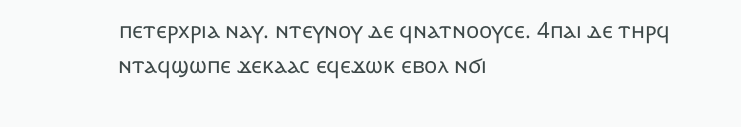ⲡⲉⲧⲉⲣⲭⲣⲓⲁ ⲛⲁⲩ. ⲛⲧⲉⲩⲛⲟⲩ ⲇⲉ ϥⲛⲁⲧⲛⲟⲟⲩⲥⲉ. 4ⲡⲁⲓ ⲇⲉ ⲧⲏⲣϥ ⲛⲧⲁϥϣⲱⲡⲉ ϫⲉⲕⲁⲁⲥ ⲉϥⲉϫⲱⲕ ⲉⲃⲟⲗ ⲛϭⲓ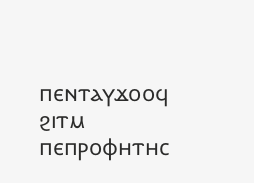ⲡⲉⲛⲧⲁⲩϫⲟⲟϥ ϩⲓⲧⲙ ⲡⲉⲡⲣⲟⲫⲏⲧⲏⲥ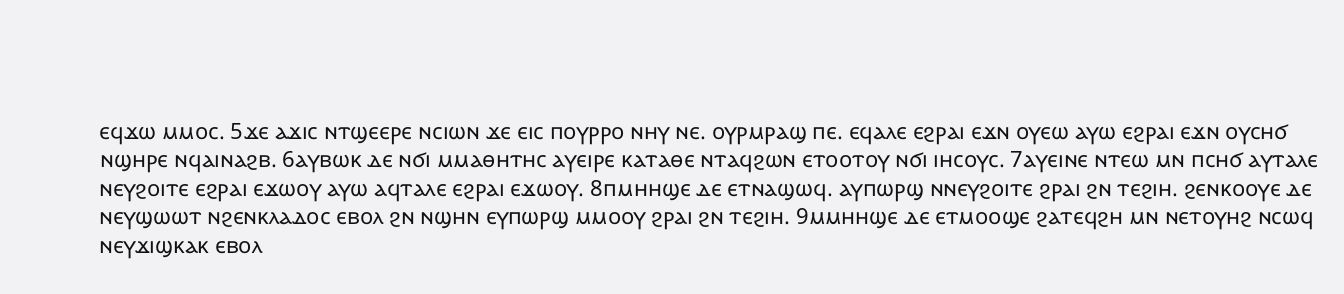ⲉϥϫⲱ ⲙⲙⲟⲥ. 5ϫⲉ ⲁϫⲓⲥ ⲛⲧϣⲉⲉⲣⲉ ⲛⲥⲓⲱⲛ ϫⲉ ⲉⲓⲥ ⲡⲟⲩⲣⲣⲟ ⲛⲏⲩ ⲛⲉ. ⲟⲩⲣⲙⲣⲁϣ ⲡⲉ. ⲉϥⲁⲗⲉ ⲉϩⲣⲁⲓ ⲉϫⲛ ⲟⲩⲉⲱ ⲁⲩⲱ ⲉϩⲣⲁⲓ ⲉϫⲛ ⲟⲩⲥⲏϭ ⲛϣⲏⲣⲉ ⲛϥⲁⲓⲛⲁϩⲃ. 6ⲁⲩⲃⲱⲕ ⲇⲉ ⲛϭⲓ ⲙⲙⲁⲑⲏⲧⲏⲥ ⲁⲩⲉⲓⲣⲉ ⲕⲁⲧⲁⲑⲉ ⲛⲧⲁϥϩⲱⲛ ⲉⲧⲟⲟⲧⲟⲩ ⲛϭⲓ ⲓⲏⲥⲟⲩⲥ. 7ⲁⲩⲉⲓⲛⲉ ⲛⲧⲉⲱ ⲙⲛ ⲡⲥⲏϭ ⲁⲩⲧⲁⲗⲉ ⲛⲉⲩϩⲟⲓⲧⲉ ⲉϩⲣⲁⲓ ⲉϫⲱⲟⲩ ⲁⲩⲱ ⲁϥⲧⲁⲗⲉ ⲉϩⲣⲁⲓ ⲉϫⲱⲟⲩ. 8ⲡⲙⲏⲏϣⲉ ⲇⲉ ⲉⲧⲛⲁϣⲱϥ. ⲁⲩⲡⲱⲣϣ ⲛⲛⲉⲩϩⲟⲓⲧⲉ ϩⲣⲁⲓ ϩⲛ ⲧⲉϩⲓⲏ. ϩⲉⲛⲕⲟⲟⲩⲉ ⲇⲉ ⲛⲉⲩϣⲱⲱⲧ ⲛϩⲉⲛⲕⲗⲁⲇⲟⲥ ⲉⲃⲟⲗ ϩⲛ ⲛϣⲏⲛ ⲉⲩⲡⲱⲣϣ ⲙⲙⲟⲟⲩ ϩⲣⲁⲓ ϩⲛ ⲧⲉϩⲓⲏ. 9ⲙⲙⲏⲏϣⲉ ⲇⲉ ⲉⲧⲙⲟⲟϣⲉ ϩⲁⲧⲉϥϩⲏ ⲙⲛ ⲛⲉⲧⲟⲩⲏϩ ⲛⲥⲱϥ ⲛⲉⲩϫⲓϣⲕⲁⲕ ⲉⲃⲟⲗ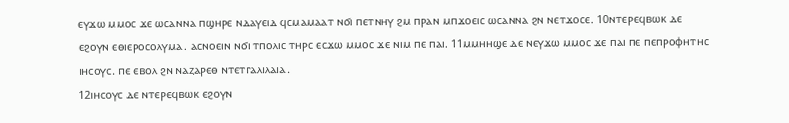ⲉⲩϫⲱ ⲙⲙⲟⲥ ϫⲉ ⲱⲥⲁⲛⲛⲁ ⲡϣⲏⲣⲉ ⲛⲇⲁⲩⲉⲓⲇ ϥⲥⲙⲁⲙⲁⲁⲧ ⲛϭⲓ ⲡⲉⲧⲛⲏⲩ ϩⲙ ⲡⲣⲁⲛ ⲙⲡϫⲟⲉⲓⲥ ⲱⲥⲁⲛⲛⲁ ϩⲛ ⲛⲉⲧϫⲟⲥⲉ. 10ⲛⲧⲉⲣⲉϥⲃⲱⲕ ⲇⲉ ⲉϩⲟⲩⲛ ⲉⲑⲓⲉⲣⲟⲥⲟⲗⲩⲙⲁ. ⲁⲥⲛⲟⲉⲓⲛ ⲛϭⲓ ⲧⲡⲟⲗⲓⲥ ⲧⲏⲣⲥ ⲉⲥϫⲱ ⲙⲙⲟⲥ ϫⲉ ⲛⲓⲙ ⲡⲉ ⲡⲁⲓ. 11ⲙⲙⲏⲏϣⲉ ⲇⲉ ⲛⲉⲩϫⲱ ⲙⲙⲟⲥ ϫⲉ ⲡⲁⲓ ⲡⲉ ⲡⲉⲡⲣⲟⲫⲏⲧⲏⲥ ⲓⲏⲥⲟⲩⲥ. ⲡⲉ ⲉⲃⲟⲗ ϩⲛ ⲛⲁⲍⲁⲣⲉⲑ ⲛⲧⲉⲧⲅⲁⲗⲓⲗⲁⲓⲁ.
12ⲓⲏⲥⲟⲩⲥ ⲇⲉ ⲛⲧⲉⲣⲉϥⲃⲱⲕ ⲉϩⲟⲩⲛ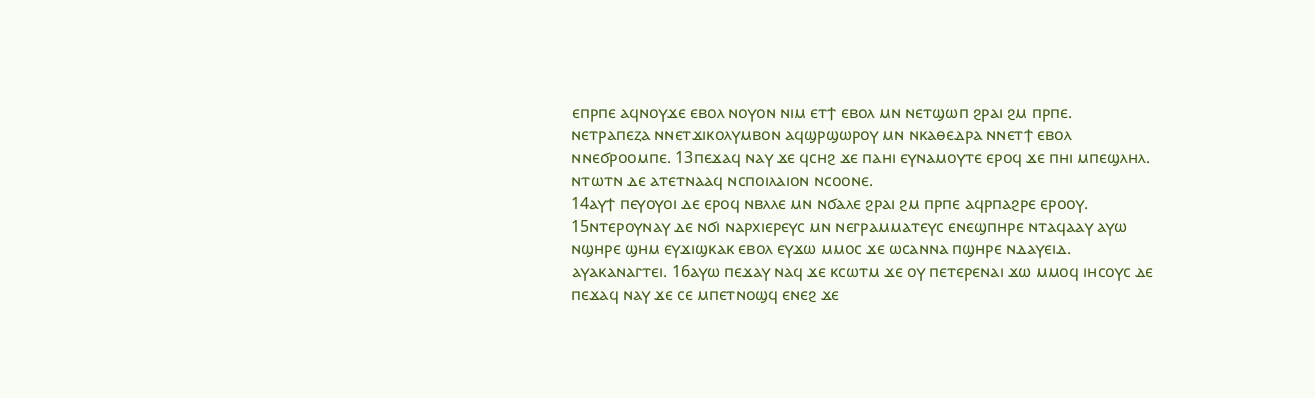ⲉⲡⲣⲡⲉ ⲁϥⲛⲟⲩϫⲉ ⲉⲃⲟⲗ ⲛⲟⲩⲟⲛ ⲛⲓⲙ ⲉⲧϯ ⲉⲃⲟⲗ ⲙⲛ ⲛⲉⲧϣⲱⲡ ϩⲣⲁⲓ ϩⲙ ⲡⲣⲡⲉ. ⲛⲉⲧⲣⲁⲡⲉⲍⲁ ⲛⲛⲉⲧϫⲓⲕⲟⲗⲩⲙⲃⲟⲛ ⲁϥϣⲣϣⲱⲣⲟⲩ ⲙⲛ ⲛⲕⲁⲑⲉⲇⲣⲁ ⲛⲛⲉⲧϯ ⲉⲃⲟⲗ ⲛⲛⲉϭⲣⲟⲟⲙⲡⲉ. 13ⲡⲉϫⲁϥ ⲛⲁⲩ ϫⲉ ϥⲥⲏϩ ϫⲉ ⲡⲁⲏⲓ ⲉⲩⲛⲁⲙⲟⲩⲧⲉ ⲉⲣⲟϥ ϫⲉ ⲡⲏⲓ ⲙⲡⲉϣⲗⲏⲗ. ⲛⲧⲱⲧⲛ ⲇⲉ ⲁⲧⲉⲧⲛⲁⲁϥ ⲛⲥⲡⲟⲓⲗⲁⲓⲟⲛ ⲛⲥⲟⲟⲛⲉ.
14ⲁⲩϯ ⲡⲉⲩⲟⲩⲟⲓ ⲇⲉ ⲉⲣⲟϥ ⲛⲃⲗⲗⲉ ⲙⲛ ⲛϭⲁⲗⲉ ϩⲣⲁⲓ ϩⲙ ⲡⲣⲡⲉ ⲁϥⲣⲡⲁϩⲣⲉ ⲉⲣⲟⲟⲩ. 15ⲛⲧⲉⲣⲟⲩⲛⲁⲩ ⲇⲉ ⲛϭⲓ ⲛⲁⲣⲭⲓⲉⲣⲉⲩⲥ ⲙⲛ ⲛⲉⲅⲣⲁⲙⲙⲁⲧⲉⲩⲥ ⲉⲛⲉϣⲡⲏⲣⲉ ⲛⲧⲁϥⲁⲁⲩ ⲁⲩⲱ ⲛϣⲏⲣⲉ ϣⲏⲙ ⲉⲩϫⲓϣⲕⲁⲕ ⲉⲃⲟⲗ ⲉⲩϫⲱ ⲙⲙⲟⲥ ϫⲉ ⲱⲥⲁⲛⲛⲁ ⲡϣⲏⲣⲉ ⲛⲇⲁⲩⲉⲓⲇ. ⲁⲩⲁⲕⲁⲛⲁⲅⲧⲉⲓ. 16ⲁⲩⲱ ⲡⲉϫⲁⲩ ⲛⲁϥ ϫⲉ ⲕⲥⲱⲧⲙ ϫⲉ ⲟⲩ ⲡⲉⲧⲉⲣⲉⲛⲁⲓ ϫⲱ ⲙⲙⲟϥ ⲓⲏⲥⲟⲩⲥ ⲇⲉ ⲡⲉϫⲁϥ ⲛⲁⲩ ϫⲉ ⲥⲉ ⲙⲡⲉⲧⲛⲟϣϥ ⲉⲛⲉϩ ϫⲉ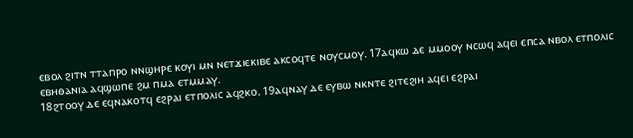ⲉⲃⲟⲗ ϩⲓⲧⲛ ⲧⲧⲁⲡⲣⲟ ⲛⲛϣⲏⲣⲉ ⲕⲟⲩⲓ ⲙⲛ ⲛⲉⲧϫⲓⲉⲕⲓⲃⲉ ⲁⲕⲥⲟϥⲧⲉ ⲛⲟⲩⲥⲙⲟⲩ. 17ⲁϥⲕⲱ ⲇⲉ ⲙⲙⲟⲟⲩ ⲛⲥⲱϥ ⲁϥⲉⲓ ⲉⲡⲥⲁ ⲛⲃⲟⲗ ⲉⲧⲡⲟⲗⲓⲥ ⲉⲃⲏⲑⲁⲛⲓⲁ ⲁϥϣⲱⲡⲉ ϩⲙ ⲡⲙⲁ ⲉⲧⲙⲙⲁⲩ.
18ϩⲧⲟⲟⲩ ⲇⲉ ⲉϥⲛⲁⲕⲟⲧϥ ⲉϩⲣⲁⲓ ⲉⲧⲡⲟⲗⲓⲥ ⲁϥϩⲕⲟ. 19ⲁϥⲛⲁⲩ ⲇⲉ ⲉⲩⲃⲱ ⲛⲕⲛⲧⲉ ϩⲓⲧⲉϩⲓⲏ ⲁϥⲉⲓ ⲉϩⲣⲁⲓ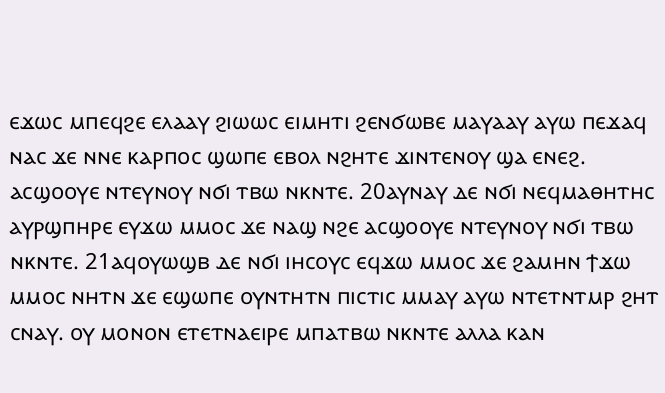ⲉϫⲱⲥ ⲙⲡⲉϥϩⲉ ⲉⲗⲁⲁⲩ ϩⲓⲱⲱⲥ ⲉⲓⲙⲏⲧⲓ ϩⲉⲛϭⲱⲃⲉ ⲙⲁⲩⲁⲁⲩ ⲁⲩⲱ ⲡⲉϫⲁϥ ⲛⲁⲥ ϫⲉ ⲛⲛⲉ ⲕⲁⲣⲡⲟⲥ ϣⲱⲡⲉ ⲉⲃⲟⲗ ⲛϩⲏⲧⲉ ϫⲓⲛⲧⲉⲛⲟⲩ ϣⲁ ⲉⲛⲉϩ. ⲁⲥϣⲟⲟⲩⲉ ⲛⲧⲉⲩⲛⲟⲩ ⲛϭⲓ ⲧⲃⲱ ⲛⲕⲛⲧⲉ. 20ⲁⲩⲛⲁⲩ ⲇⲉ ⲛϭⲓ ⲛⲉϥⲙⲁⲑⲏⲧⲏⲥ ⲁⲩⲣϣⲡⲏⲣⲉ ⲉⲩϫⲱ ⲙⲙⲟⲥ ϫⲉ ⲛⲁϣ ⲛϩⲉ ⲁⲥϣⲟⲟⲩⲉ ⲛⲧⲉⲩⲛⲟⲩ ⲛϭⲓ ⲧⲃⲱ ⲛⲕⲛⲧⲉ. 21ⲁϥⲟⲩⲱϣⲃ ⲇⲉ ⲛϭⲓ ⲓⲏⲥⲟⲩⲥ ⲉϥϫⲱ ⲙⲙⲟⲥ ϫⲉ ϩⲁⲙⲏⲛ ϯϫⲱ ⲙⲙⲟⲥ ⲛⲏⲧⲛ ϫⲉ ⲉϣⲱⲡⲉ ⲟⲩⲛⲧⲏⲧⲛ ⲡⲓⲥⲧⲓⲥ ⲙⲙⲁⲩ ⲁⲩⲱ ⲛⲧⲉⲧⲛⲧⲙⲣ ϩⲏⲧ ⲥⲛⲁⲩ. ⲟⲩ ⲙⲟⲛⲟⲛ ⲉⲧⲉⲧⲛⲁⲉⲓⲣⲉ ⲙⲡⲁⲧⲃⲱ ⲛⲕⲛⲧⲉ ⲁⲗⲗⲁ ⲕⲁⲛ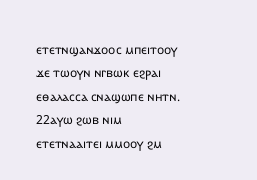ⲉⲧⲉⲧⲛϣⲁⲛϫⲟⲟⲥ ⲙⲡⲉⲓⲧⲟⲟⲩ ϫⲉ ⲧⲱⲟⲩⲛ ⲛⲅⲃⲱⲕ ⲉϩⲣⲁⲓ ⲉⲑⲁⲗⲁⲥⲥⲁ ⲥⲛⲁϣⲱⲡⲉ ⲛⲏⲧⲛ. 22ⲁⲩⲱ ϩⲱⲃ ⲛⲓⲙ ⲉⲧⲉⲧⲛⲁⲁⲓⲧⲉⲓ ⲙⲙⲟⲟⲩ ϩⲙ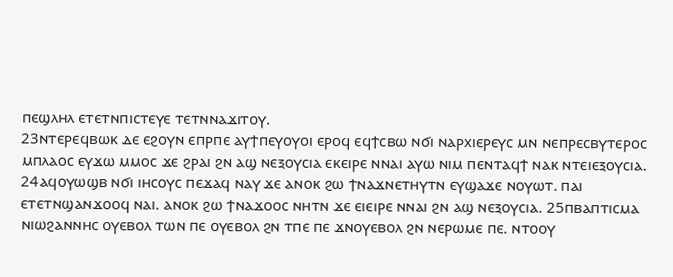ⲡⲉϣⲗⲏⲗ ⲉⲧⲉⲧⲛⲡⲓⲥⲧⲉⲩⲉ ⲧⲉⲧⲛⲛⲁϫⲓⲧⲟⲩ.
23ⲛⲧⲉⲣⲉϥⲃⲱⲕ ⲇⲉ ⲉϩⲟⲩⲛ ⲉⲡⲣⲡⲉ ⲁⲩϯⲡⲉⲩⲟⲩⲟⲓ ⲉⲣⲟϥ ⲉϥϯⲥⲃⲱ ⲛϭⲓ ⲛⲁⲣⲭⲓⲉⲣⲉⲩⲥ ⲙⲛ ⲛⲉⲡⲣⲉⲥⲃⲩⲧⲉⲣⲟⲥ ⲙⲡⲗⲁⲟⲥ ⲉⲩϫⲱ ⲙⲙⲟⲥ ϫⲉ ϩⲣⲁⲓ ϩⲛ ⲁϣ ⲛⲉⲝⲟⲩⲥⲓⲁ ⲉⲕⲉⲓⲣⲉ ⲛⲛⲁⲓ ⲁⲩⲱ ⲛⲓⲙ ⲡⲉⲛⲧⲁϥϯ ⲛⲁⲕ ⲛⲧⲉⲓⲉⲝⲟⲩⲥⲓⲁ. 24ⲁϥⲟⲩⲱϣⲃ ⲛϭⲓ ⲓⲏⲥⲟⲩⲥ ⲡⲉϫⲁϥ ⲛⲁⲩ ϫⲉ ⲁⲛⲟⲕ ϩⲱ ϯⲛⲁϫⲛⲉⲧⲏⲩⲧⲛ ⲉⲩϣⲁϫⲉ ⲛⲟⲩⲱⲧ. ⲡⲁⲓ ⲉⲧⲉⲧⲛϣⲁⲛϫⲟⲟϥ ⲛⲁⲓ. ⲁⲛⲟⲕ ϩⲱ ϯⲛⲁϫⲟⲟⲥ ⲛⲏⲧⲛ ϫⲉ ⲉⲓⲉⲓⲣⲉ ⲛⲛⲁⲓ ϩⲛ ⲁϣ ⲛⲉⲝⲟⲩⲥⲓⲁ. 25ⲡⲃⲁⲡⲧⲓⲥⲙⲁ ⲛⲓⲱϩⲁⲛⲛⲏⲥ ⲟⲩⲉⲃⲟⲗ ⲧⲱⲛ ⲡⲉ ⲟⲩⲉⲃⲟⲗ ϩⲛ ⲧⲡⲉ ⲡⲉ ϫⲛⲟⲩⲉⲃⲟⲗ ϩⲛ ⲛⲉⲣⲱⲙⲉ ⲡⲉ. ⲛⲧⲟⲟⲩ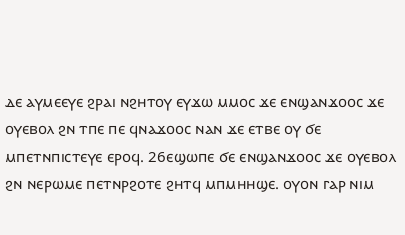ⲇⲉ ⲁⲩⲙⲉⲉⲩⲉ ϩⲣⲁⲓ ⲛϩⲏⲧⲟⲩ ⲉⲩϫⲱ ⲙⲙⲟⲥ ϫⲉ ⲉⲛϣⲁⲛϫⲟⲟⲥ ϫⲉ ⲟⲩⲉⲃⲟⲗ ϩⲛ ⲧⲡⲉ ⲡⲉ ϥⲛⲁϫⲟⲟⲥ ⲛⲁⲛ ϫⲉ ⲉⲧⲃⲉ ⲟⲩ ϭⲉ ⲙⲡⲉⲧⲛⲡⲓⲥⲧⲉⲩⲉ ⲉⲣⲟϥ. 26ⲉϣⲱⲡⲉ ϭⲉ ⲉⲛϣⲁⲛϫⲟⲟⲥ ϫⲉ ⲟⲩⲉⲃⲟⲗ ϩⲛ ⲛⲉⲣⲱⲙⲉ ⲡⲉⲧⲛⲣϩⲟⲧⲉ ϩⲏⲧϥ ⲙⲡⲙⲏⲏϣⲉ. ⲟⲩⲟⲛ ⲅⲁⲣ ⲛⲓⲙ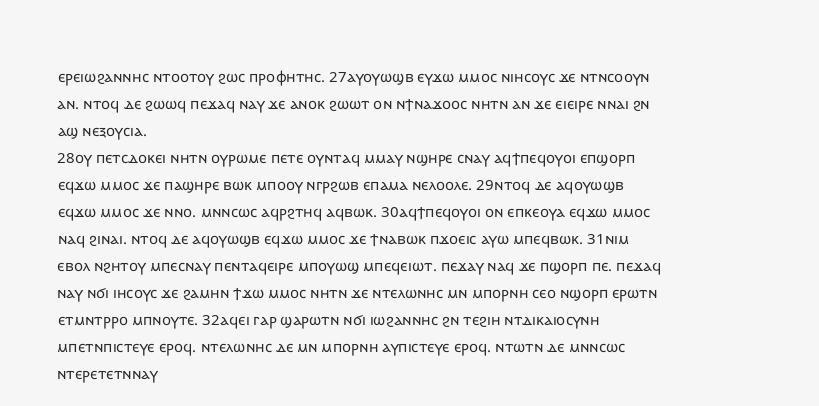ⲉⲣⲉⲓⲱϩⲁⲛⲛⲏⲥ ⲛⲧⲟⲟⲧⲟⲩ ϩⲱⲥ ⲡⲣⲟⲫⲏⲧⲏⲥ. 27ⲁⲩⲟⲩⲱϣⲃ ⲉⲩϫⲱ ⲙⲙⲟⲥ ⲛⲓⲏⲥⲟⲩⲥ ϫⲉ ⲛⲧⲛⲥⲟⲟⲩⲛ ⲁⲛ. ⲛⲧⲟϥ ⲇⲉ ϩⲱⲱϥ ⲡⲉϫⲁϥ ⲛⲁⲩ ϫⲉ ⲁⲛⲟⲕ ϩⲱⲱⲧ ⲟⲛ ⲛϯⲛⲁϫⲟⲟⲥ ⲛⲏⲧⲛ ⲁⲛ ϫⲉ ⲉⲓⲉⲓⲣⲉ ⲛⲛⲁⲓ ϩⲛ ⲁϣ ⲛⲉⲝⲟⲩⲥⲓⲁ.
28ⲟⲩ ⲡⲉⲧⲥⲇⲟⲕⲉⲓ ⲛⲏⲧⲛ ⲟⲩⲣⲱⲙⲉ ⲡⲉⲧⲉ ⲟⲩⲛⲧⲁϥ ⲙⲙⲁⲩ ⲛϣⲏⲣⲉ ⲥⲛⲁⲩ ⲁϥϯⲡⲉϥⲟⲩⲟⲓ ⲉⲡϣⲟⲣⲡ ⲉϥϫⲱ ⲙⲙⲟⲥ ϫⲉ ⲡⲁϣⲏⲣⲉ ⲃⲱⲕ ⲙⲡⲟⲟⲩ ⲛⲅⲣϩⲱⲃ ⲉⲡⲁⲙⲁ ⲛⲉⲗⲟⲟⲗⲉ. 29ⲛⲧⲟϥ ⲇⲉ ⲁϥⲟⲩⲱϣⲃ ⲉϥϫⲱ ⲙⲙⲟⲥ ϫⲉ ⲛⲛⲟ. ⲙⲛⲛⲥⲱⲥ ⲁϥⲣϩⲧⲏϥ ⲁϥⲃⲱⲕ. 30ⲁϥϯⲡⲉϥⲟⲩⲟⲓ ⲟⲛ ⲉⲡⲕⲉⲟⲩⲁ ⲉϥϫⲱ ⲙⲙⲟⲥ ⲛⲁϥ ϩⲓⲛⲁⲓ. ⲛⲧⲟϥ ⲇⲉ ⲁϥⲟⲩⲱϣⲃ ⲉϥϫⲱ ⲙⲙⲟⲥ ϫⲉ ϯⲛⲁⲃⲱⲕ ⲡϫⲟⲉⲓⲥ ⲁⲩⲱ ⲙⲡⲉϥⲃⲱⲕ. 31ⲛⲓⲙ ⲉⲃⲟⲗ ⲛϩⲏⲧⲟⲩ ⲙⲡⲉⲥⲛⲁⲩ ⲡⲉⲛⲧⲁϥⲉⲓⲣⲉ ⲙⲡⲟⲩⲱϣ ⲙⲡⲉϥⲉⲓⲱⲧ. ⲡⲉϫⲁⲩ ⲛⲁϥ ϫⲉ ⲡϣⲟⲣⲡ ⲡⲉ. ⲡⲉϫⲁϥ ⲛⲁⲩ ⲛϭⲓ ⲓⲏⲥⲟⲩⲥ ϫⲉ ϩⲁⲙⲏⲛ ϯϫⲱ ⲙⲙⲟⲥ ⲛⲏⲧⲛ ϫⲉ ⲛⲧⲉⲗⲱⲛⲏⲥ ⲙⲛ ⲙⲡⲟⲣⲛⲏ ⲥⲉⲟ ⲛϣⲟⲣⲡ ⲉⲣⲱⲧⲛ ⲉⲧⲙⲛⲧⲣⲣⲟ ⲙⲡⲛⲟⲩⲧⲉ. 32ⲁϥⲉⲓ ⲅⲁⲣ ϣⲁⲣⲱⲧⲛ ⲛϭⲓ ⲓⲱϩⲁⲛⲛⲏⲥ ϩⲛ ⲧⲉϩⲓⲏ ⲛⲧⲇⲓⲕⲁⲓⲟⲥⲩⲛⲏ ⲙⲡⲉⲧⲛⲡⲓⲥⲧⲉⲩⲉ ⲉⲣⲟϥ. ⲛⲧⲉⲗⲱⲛⲏⲥ ⲇⲉ ⲙⲛ ⲙⲡⲟⲣⲛⲏ ⲁⲩⲡⲓⲥⲧⲉⲩⲉ ⲉⲣⲟϥ. ⲛⲧⲱⲧⲛ ⲇⲉ ⲙⲛⲛⲥⲱⲥ ⲛⲧⲉⲣⲉⲧⲉⲧⲛⲛⲁⲩ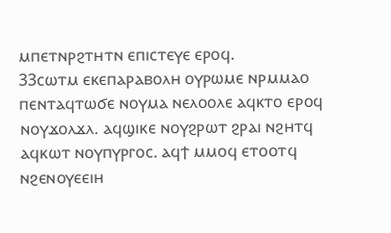ⲙⲡⲉⲧⲛⲣϩⲧⲏⲧⲛ ⲉⲡⲓⲥⲧⲉⲩⲉ ⲉⲣⲟϥ.
33ⲥⲱⲧⲙ ⲉⲕⲉⲡⲁⲣⲁⲃⲟⲗⲏ ⲟⲩⲣⲱⲙⲉ ⲛⲣⲙⲙⲁⲟ ⲡⲉⲛⲧⲁϥⲧⲱϭⲉ ⲛⲟⲩⲙⲁ ⲛⲉⲗⲟⲟⲗⲉ ⲁϥⲕⲧⲟ ⲉⲣⲟϥ ⲛⲟⲩϫⲟⲗϫⲗ. ⲁϥϣⲓⲕⲉ ⲛⲟⲩϩⲣⲱⲧ ϩⲣⲁⲓ ⲛϩⲏⲧϥ ⲁϥⲕⲱⲧ ⲛⲟⲩⲡⲩⲣⲅⲟⲥ. ⲁϥϯ ⲙⲙⲟϥ ⲉⲧⲟⲟⲧϥ ⲛϩⲉⲛⲟⲩⲉⲉⲓⲏ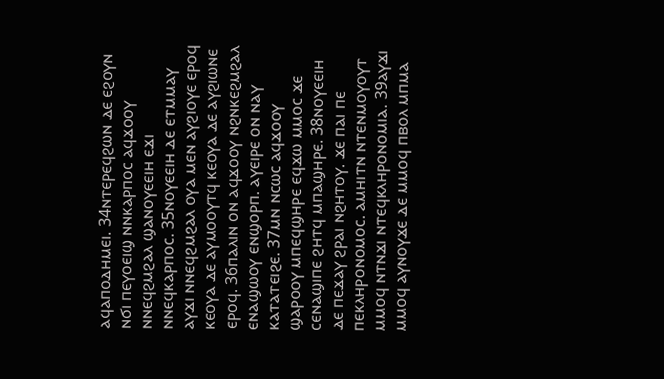ⲁϥⲁⲡⲟⲇⲏⲙⲉⲓ. 34ⲛⲧⲉⲣⲉϥϩⲱⲛ ⲇⲉ ⲉϩⲟⲩⲛ ⲛϭⲓ ⲡⲉⲩⲟⲉⲓϣ ⲛⲛⲕⲁⲣⲡⲟⲥ ⲁϥϫⲟⲟⲩ ⲛⲛⲉϥϩⲙϩⲁⲗ ϣⲁⲛⲟⲩⲉⲉⲓⲏ ⲉϫⲓ ⲛⲛⲉϥⲕⲁⲣⲡⲟⲥ. 35ⲛⲟⲩⲉⲉⲓⲏ ⲇⲉ ⲉⲧⲙⲙⲁⲩ ⲁⲩϫⲓ ⲛⲛⲉϥϩⲙϩⲁⲗ ⲟⲩⲁ ⲙⲉⲛ ⲁⲩϩⲓⲟⲩⲉ ⲉⲣⲟϥ ⲕⲉⲟⲩⲁ ⲇⲉ ⲁⲩⲙⲟⲟⲩⲧϥ ⲕⲉⲟⲩⲁ ⲇⲉ ⲁⲩϩⲓⲱⲛⲉ ⲉⲣⲟϥ. 36ⲡⲁⲗⲓⲛ ⲟⲛ ⲁϥϫⲟⲟⲩ ⲛϩⲛⲕⲉϩⲙϩⲁⲗ ⲉⲛⲁϣⲱⲟⲩ ⲉⲛϣⲟⲣⲡ. ⲁⲩⲉⲓⲣⲉ ⲟⲛ ⲛⲁⲩ ⲕⲁⲧⲁⲧⲉⲓϩⲉ. 37ⲙⲛ ⲛⲥⲱⲥ ⲁϥϫⲟⲟⲩ ϣⲁⲣⲟⲟⲩ ⲙⲡⲉϥϣⲏⲣⲉ ⲉϥϫⲱ ⲙⲙⲟⲥ ϫⲉ ⲥⲉⲛⲁϣⲓⲡⲉ ϩⲏⲧϥ ⲙⲡⲁϣⲏⲣⲉ. 38ⲛⲟⲩⲉⲉⲓⲏ ⲇⲉ ⲡⲉϫⲁⲩ ϩⲣⲁⲓ ⲛϩⲏⲧⲟⲩ. ϫⲉ ⲡⲁⲓ ⲡⲉ ⲡⲉⲕⲗⲏⲣⲟⲛⲟⲙⲟⲥ. ⲁⲙⲏⲓⲧⲛ ⲛⲧⲉⲛⲙⲟⲩⲟⲩⲧ ⲙⲙⲟϥ ⲛⲧⲛϫⲓ ⲛⲧⲉϥⲕⲗⲏⲣⲟⲛⲟⲙⲓⲁ. 39ⲁⲩϫⲓ ⲙⲙⲟϥ ⲁⲩⲛⲟⲩϫⲉ ⲇⲉ ⲙⲙⲟϥ ⲡⲃⲟⲗ ⲙⲡⲙⲁ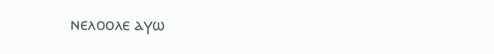ⲛⲉⲗⲟⲟⲗⲉ ⲁⲩⲱ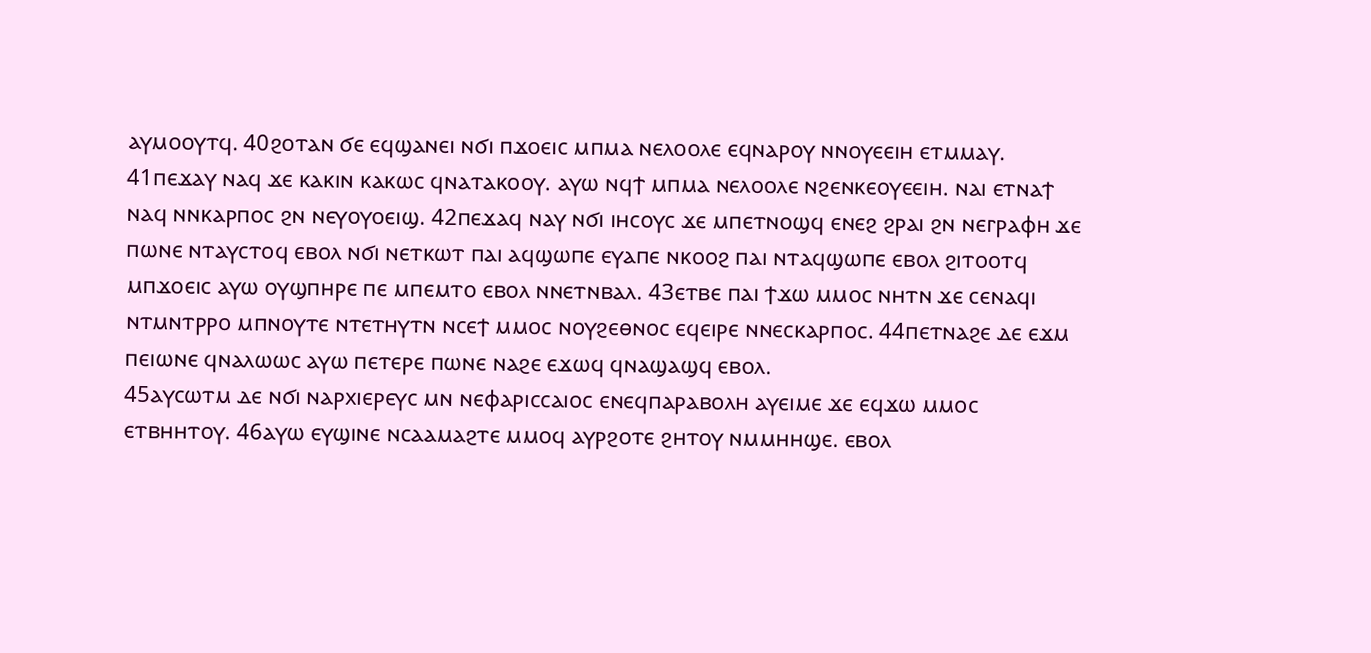ⲁⲩⲙⲟⲟⲩⲧϥ. 40ϩⲟⲧⲁⲛ ϭⲉ ⲉϥϣⲁⲛⲉⲓ ⲛϭⲓ ⲡϫⲟⲉⲓⲥ ⲙⲡⲙⲁ ⲛⲉⲗⲟⲟⲗⲉ ⲉϥⲛⲁⲣⲟⲩ ⲛⲛⲟⲩⲉⲉⲓⲏ ⲉⲧⲙⲙⲁⲩ. 41ⲡⲉϫⲁⲩ ⲛⲁϥ ϫⲉ ⲕⲁⲕⲓⲛ ⲕⲁⲕⲱⲥ ϥⲛⲁⲧⲁⲕⲟⲟⲩ. ⲁⲩⲱ ⲛϥϯ ⲙⲡⲙⲁ ⲛⲉⲗⲟⲟⲗⲉ ⲛϩⲉⲛⲕⲉⲟⲩⲉⲉⲓⲏ. ⲛⲁⲓ ⲉⲧⲛⲁϯ ⲛⲁϥ ⲛⲛⲕⲁⲣⲡⲟⲥ ϩⲛ ⲛⲉⲩⲟⲩⲟⲉⲓϣ. 42ⲡⲉϫⲁϥ ⲛⲁⲩ ⲛϭⲓ ⲓⲏⲥⲟⲩⲥ ϫⲉ ⲙⲡⲉⲧⲛⲟϣϥ ⲉⲛⲉϩ ϩⲣⲁⲓ ϩⲛ ⲛⲉⲅⲣⲁⲫⲏ ϫⲉ ⲡⲱⲛⲉ ⲛⲧⲁⲩⲥⲧⲟϥ ⲉⲃⲟⲗ ⲛϭⲓ ⲛⲉⲧⲕⲱⲧ ⲡⲁⲓ ⲁϥϣⲱⲡⲉ ⲉⲩⲁⲡⲉ ⲛⲕⲟⲟϩ ⲡⲁⲓ ⲛⲧⲁϥϣⲱⲡⲉ ⲉⲃⲟⲗ ϩⲓⲧⲟⲟⲧϥ ⲙⲡϫⲟⲉⲓⲥ ⲁⲩⲱ ⲟⲩϣⲡⲏⲣⲉ ⲡⲉ ⲙⲡⲉⲙⲧⲟ ⲉⲃⲟⲗ ⲛⲛⲉⲧⲛⲃⲁⲗ. 43ⲉⲧⲃⲉ ⲡⲁⲓ ϯϫⲱ ⲙⲙⲟⲥ ⲛⲏⲧⲛ ϫⲉ ⲥⲉⲛⲁϥⲓ ⲛⲧⲙⲛⲧⲣⲣⲟ ⲙⲡⲛⲟⲩⲧⲉ ⲛⲧⲉⲧⲏⲩⲧⲛ ⲛⲥⲉϯ ⲙⲙⲟⲥ ⲛⲟⲩϩⲉⲑⲛⲟⲥ ⲉϥⲉⲓⲣⲉ ⲛⲛⲉⲥⲕⲁⲣⲡⲟⲥ. 44ⲡⲉⲧⲛⲁϩⲉ ⲇⲉ ⲉϫⲙ ⲡⲉⲓⲱⲛⲉ ϥⲛⲁⲗⲱⲱⲥ ⲁⲩⲱ ⲡⲉⲧⲉⲣⲉ ⲡⲱⲛⲉ ⲛⲁϩⲉ ⲉϫⲱϥ ϥⲛⲁϣⲁϣϥ ⲉⲃⲟⲗ.
45ⲁⲩⲥⲱⲧⲙ ⲇⲉ ⲛϭⲓ ⲛⲁⲣⲭⲓⲉⲣⲉⲩⲥ ⲙⲛ ⲛⲉⲫⲁⲣⲓⲥⲥⲁⲓⲟⲥ ⲉⲛⲉϥⲡⲁⲣⲁⲃⲟⲗⲏ ⲁⲩⲉⲓⲙⲉ ϫⲉ ⲉϥϫⲱ ⲙⲙⲟⲥ ⲉⲧⲃⲏⲏⲧⲟⲩ. 46ⲁⲩⲱ ⲉⲩϣⲓⲛⲉ ⲛⲥⲁⲁⲙⲁϩⲧⲉ ⲙⲙⲟϥ ⲁⲩⲣϩⲟⲧⲉ ϩⲏⲧⲟⲩ ⲛⲙⲙⲏⲏϣⲉ. ⲉⲃⲟⲗ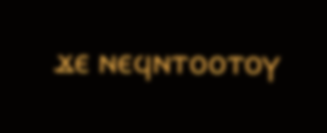ϫⲉ ⲛⲉϥⲛⲧⲟⲟⲧⲟⲩ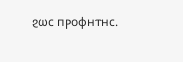ϩⲱⲥ ⲡⲣⲟⲫⲏⲧⲏⲥ.